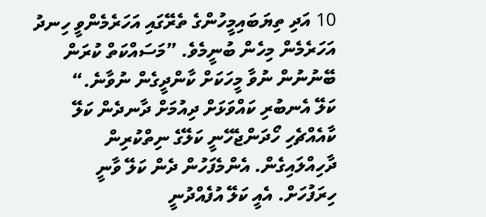10 އަދި ތިޔަބައިމީހުންގެ ތެރޭގައި އަހަރެމެންވީ ހިނދު އަހަރެމެން މިހެން ބުނީމެވެ. ”މަސައްކަތް ކުރަން ބޭނުނުން ނުވާ މީހަކަށް ކާންދީގެން ނުވާނެ.“
ކަލޭ އެނބުރި ކައްވަޅަށް ދިއުމަށް ދާނދެން ކަލޭ ކާއެއްޗެހި ހޯދަންޖެހޭނީ ކަލޭގެ ނިތްކުރިން ދާހިއްލައިގެން. އެންމެފަހުން ދެން ކަލޭ ވާނީ ހިރަފުހަށް. އެއީ ކަލޭ އުފެއްދުނީ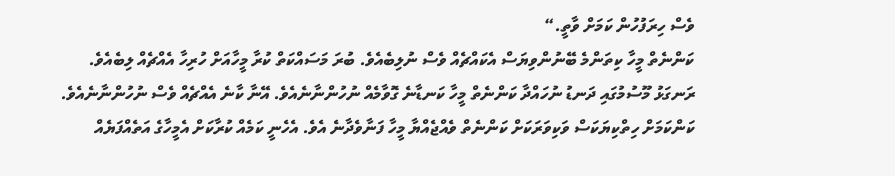ވެސް ހިރަފުހުން ކަމަށް ވާތީ.“
ކަންނެތް މީހާ ކިތަންމެ ބޭނުންވިޔަސް އެކައްޗެއް ވެސް ނުލިބެއެވެ. ބުރަ މަސައްކަތް ކުރާ މީހާއަށް ހުރިހާ އެއްޗެއް ލިބެއެވެ.
ރަނގަޅު މޫސުމުގައި ދަނޑު ނުހައްދާ ކަންނެތް މީހާ ކަނޑާނެ ގޮވާމެއް ނުހުންނާނެއެވެ. އޭނާ ކާނެ އެއްޗެއް ވެސް ނުހުންނާނެއެވެ.
ކަންކަމަށް ހިތްކިޔަކަސް ވަކިވަރަކަށް ކަންނެތް ވެއްޖެއްޔާ މީހާ ފަނާވެދާނެ އެވެ. އެހެނީ ކަމެއް ކުރާކަށް އެމީހާގެ އަތެއްފަޔެއް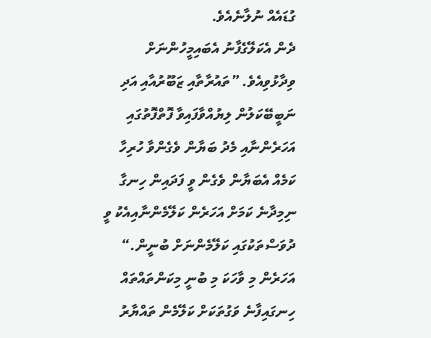ގުޑައެއް ނުލާނެއެވެ.
ދެން އެކަލޭގެފާނު އެބައިމީހުންނަށް ވިދާޅުވިއެވެ. ”ތައުރާތާއި ޒަބޫރުއާއި އަދި ނަބީބޭކަލުން ލިޔުއްވާފައިވާ ފޮތްފޮތުގައި އަހަރެންނާއި މެދު ބަޔާން ވެގެންވާ ހުރިހާ ކަމެއް އެބަޔާން ވެގެން ވީ ފަދައިން ހިނގާ ނިމިދާނެ ކަމަށް އަހަރެން ކަލޭމެންނާއިއެކު ވީ ދުވަސްތަކުގައި ކަލޭމެންނަށް ބުނީން.“
އަހަރެން މި ވާހަކަ މި ބުނީ މިކަންތައްތައް ހިނގައިފާނެ ވަގުތަކަށް ކަލޭމެން ތައްޔާރު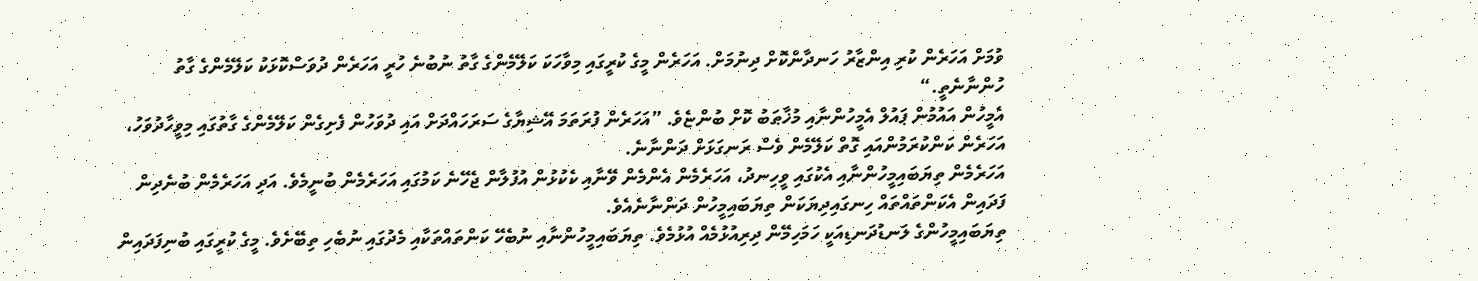ވުމަށް އަހަރެން ކުރި އިންޒާރު ހަނދާންކޮށް ދިނުމަށް. އަހަރެން މީގެ ކުރީގައި މިވާހަކަ ކަލޭމެންގެ ގާތު ނުބުނެ ހުރީ އަހަރެން ދުވަސްކޮޅަކު ކަލޭމެންގެ ގާތު ހުންނާނެތީ.“
އެމީހުން އައުމުން ޕައުލް އެމީހުންނާއި މުޚާޠަބު ކޮށް ބުންޏެވެ. ”އަހަރެން ފުރަތަމަ އޭޝިޔާގެ ސަރަހައްދަށް އައި ދުވަހުން ފެށިގެން ކަލޭމެންގެ ގާތުގައި މިވީހާދުވަހު، އަހަރެން ކަންކުރަމުންއައި ގޮތް ކަލޭމެން ވެސް ރަނގަޅަށް ދަންނާނެ.
އަހަރެމެން ތިޔަބައިމީހުންނާއި އެކުގައި ވީހިނދު، އަހަރެމެން އެންމެން ވޭނާއި ކެކުޅުން އުފުލާން ޖެހޭނެ ކަމުގައި އަހަރެމެން ބުނީމެވެ. އަދި އަހަރެމެން ބުނެދިން ފަދައިން އެކަންތައްތައް ހިނގައިދިޔަކަން ތިޔަބައިމީހުން ދަންނާނެއެވެ.
ތިޔަބައިމީހުންގެ ލަނޑުދަނޑިއަކީ ހަމަހިމޭން ދިރިއުޅުމެއް އުޅުމެވެ. ތިޔަބައިމީހުންނާއި ނުބެހޭ ކަންތައްތަކާއި މެދުގައި ނުބެހި ތިބޭށެވެ. މީގެ ކުރީގައި ބުނިފަދައިން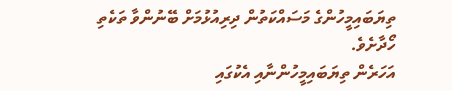ތިޔަބައިމީހުންގެ މަސައްކަތުން ދިރިއުޅުމަށް ބޭނުންވާ ތަކެތި ހޯދާށެވެ.
އަހަރެން ތިޔަބައިމީހުންނާއި އެކުގައި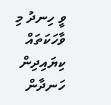ވީ ހިނދު މި ވާހަކަތައް ކިޔައިދިން ހަނދާން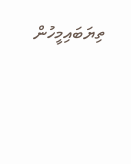ތިޔަބައިމީހުން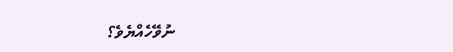ނުވޭހެއްޔެވެ؟